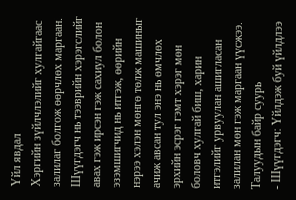Үйл явдал
Хэргийн зүйлчлэлийг хулгайгаас залилаг болгож өөрчлөх маргаан. Шүүгдэгч нь тээврийн хэрэгслийг авах гэж ирсэн гэж сахиул болон эзэмшигчид нь итгэж, өөрийн нэрээ хэлэн мөнгө төлж машиныг ачиж авсан тул энэ нь өмчлөх эрхийн эсрэг гэмт хэрэг мөн боловч хулгай биш, харин итгэлийг урвуулан ашигласан залилан мөн гэж маргаан үүсжээ.
Талуудын байр суурь
- Шүүгдэгч: Үйлдэж буй үйлдлээ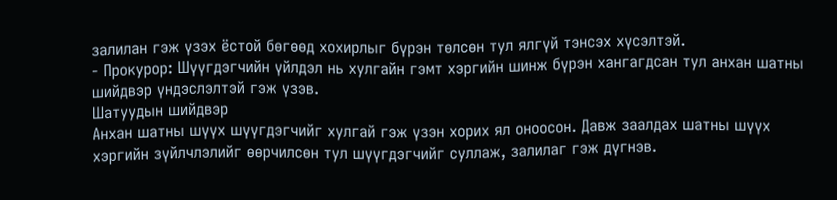залилан гэж үзэх ёстой бөгөөд хохирлыг бүрэн төлсөн тул ялгүй тэнсэх хүсэлтэй.
- Прокурор: Шүүгдэгчийн үйлдэл нь хулгайн гэмт хэргийн шинж бүрэн хангагдсан тул анхан шатны шийдвэр үндэслэлтэй гэж үзэв.
Шатуудын шийдвэр
Анхан шатны шүүх шүүгдэгчийг хулгай гэж үзэн хорих ял оноосон. Давж заалдах шатны шүүх хэргийн зүйлчлэлийг өөрчилсөн тул шүүгдэгчийг суллаж, залилаг гэж дүгнэв.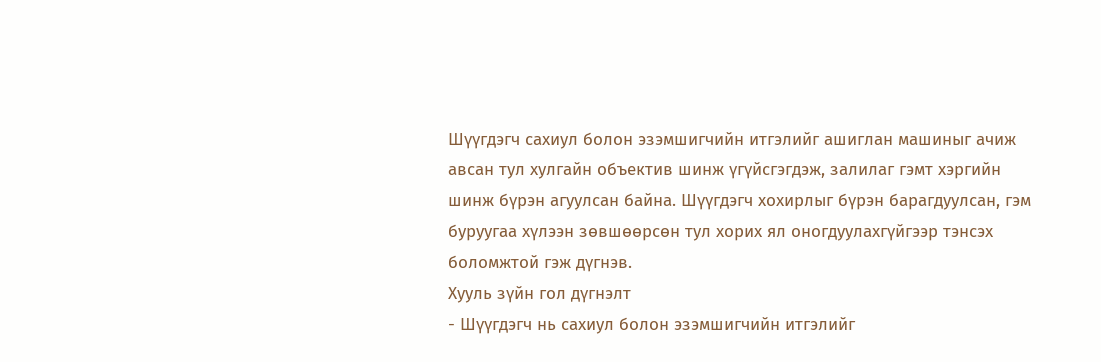Шүүгдэгч сахиул болон эзэмшигчийн итгэлийг ашиглан машиныг ачиж авсан тул хулгайн объектив шинж үгүйсгэгдэж, залилаг гэмт хэргийн шинж бүрэн агуулсан байна. Шүүгдэгч хохирлыг бүрэн барагдуулсан, гэм буруугаа хүлээн зөвшөөрсөн тул хорих ял оногдуулахгүйгээр тэнсэх боломжтой гэж дүгнэв.
Хууль зүйн гол дүгнэлт
- Шүүгдэгч нь сахиул болон эзэмшигчийн итгэлийг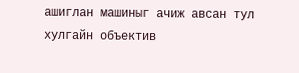ашиглан машиныг ачиж авсан тул хулгайн объектив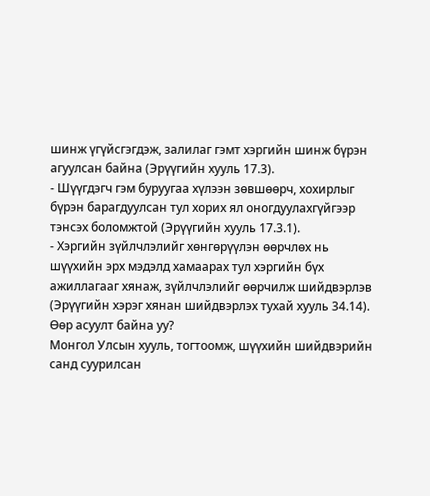шинж үгүйсгэгдэж, залилаг гэмт хэргийн шинж бүрэн агуулсан байна (Эрүүгийн хууль 17.3).
- Шүүгдэгч гэм буруугаа хүлээн зөвшөөрч, хохирлыг бүрэн барагдуулсан тул хорих ял оногдуулахгүйгээр тэнсэх боломжтой (Эрүүгийн хууль 17.3.1).
- Хэргийн зүйлчлэлийг хөнгөрүүлэн өөрчлөх нь шүүхийн эрх мэдэлд хамаарах тул хэргийн бүх ажиллагааг хянаж, зүйлчлэлийг өөрчилж шийдвэрлэв (Эрүүгийн хэрэг хянан шийдвэрлэх тухай хууль 34.14).
Өөр асуулт байна уу?
Монгол Улсын хууль, тогтоомж, шүүхийн шийдвэрийн санд суурилсан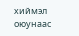хиймэл оюунаас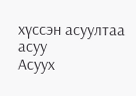хүссэн асуултаа асуу
Асуух